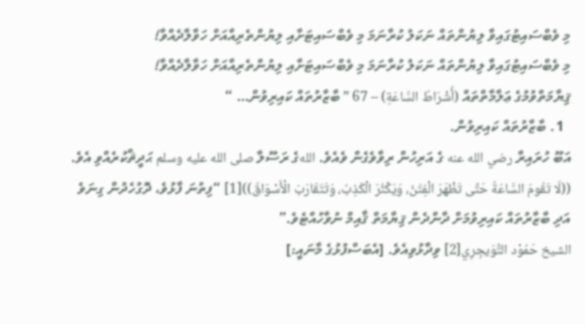މި ވެބްސައިޓުގައިވާ ލިޔުންތައް ނަކަލު ކުރާނަމަ މި ވެބްސައިޓަށާއި ލިޔުންތެރިއާއަށް ހަވާލާދެއްވާ!
މި ވެބްސައިޓުގައިވާ ލިޔުންތައް ނަކަލު ކުރާނަމަ މި ވެބްސައިޓަށާއި ލިޔުންތެރިއާއަށް ހަވާލާދެއްވާ!
ޤިޔާމަތްވުމުގެ ޢަލާމާތްތައް (أَشْرَاطُ السَّاعَةِ) – 67 ” ބާޒާރުތައް ކައިރިވުން… “
  1. ބާޒާރުތައް ކައިރިވުން.
އަބޫ ހުރައިރާ رضي الله عنه ގެ އަރިހުން ރިވާވެގެން ވެއެވެ. اللهގެ ރަސޫލާ صلى الله عليه وسلم ޙަދީޘްކުރެއްވި އެވެ. ((لَا تَقُومَ السَّاعَةُ حَتَّى تَظْهَرَ الْفِتَنُ، وَيَكْثُرَ الْكَذِبُ، وَتَتَقَارَبَ الْأَسْوَاقُ))[1] “ފިތުނަ ފާޅުވެ، ދޮގުހެދުން ގިނަވެ އަދި ބާޒާރުތައް ކައިރިވުމަށް ދާންދެން ޤިޔާމަތް ޤާއިމް ނުވާހުއްޓެވެ.”
الشيخ حَمُوْد التُّوَيجِرِي[2] ވިދާޅުވިއެވެ. [އެބަސްފުޅުގެ މާނައީ:]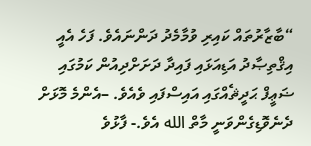“ބާޒާރުތައް ކައިރި ވުމާމެދު ދަންނައެވެ. ފަހެ އެއީ އިޤްތިޞާދު އަޑިއަޅައި ފައިދާ ދަށަށްދިއުން ކަމުގައި ޟަޢީފް ޙަދީޘެއްގައި އައިސްފައި ވެއެވެ. –އެންމެ މޮޅަށް ދެނެވޮޑިގެންވަނީ މާތް الله އެވެ.- ފާޅުވެ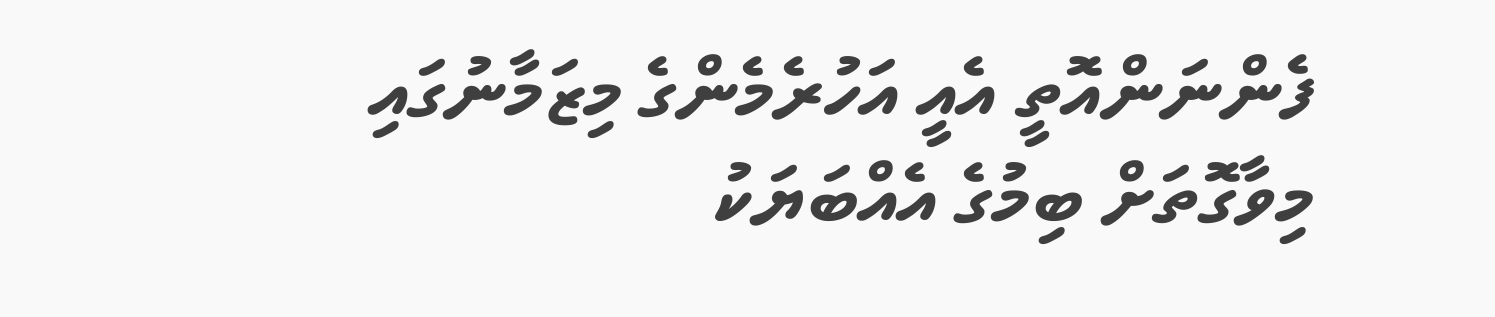ފެންނަންއޮތީ އެއީ އަހުރެމެންގެ މިޒަމާނުގައި މިވާގޮތަށް ބިމުގެ އެއްބަޔަކު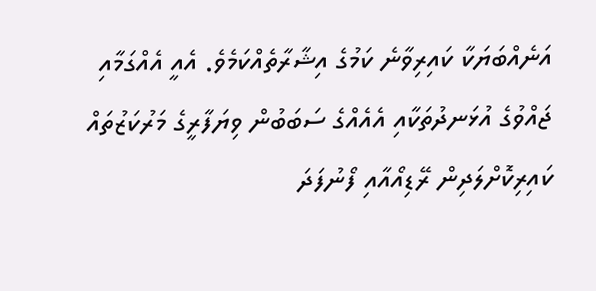އަނެއްބަޔަކާ ކައިރިވާނެ ކަމުގެ އިޝާރާތެއްކަމެވެ. އެއީ އެއްގަމާއި ޖައްވުގެ އުޅަނދުތަކާއި އެއެއްގެ ސަބަބުން ވިޔަފާރީގެ މަރުކަޒުތައް ކައިރިކޮށްލަދިން ރޭޑިއޯއާއި ފޯނުފަދަ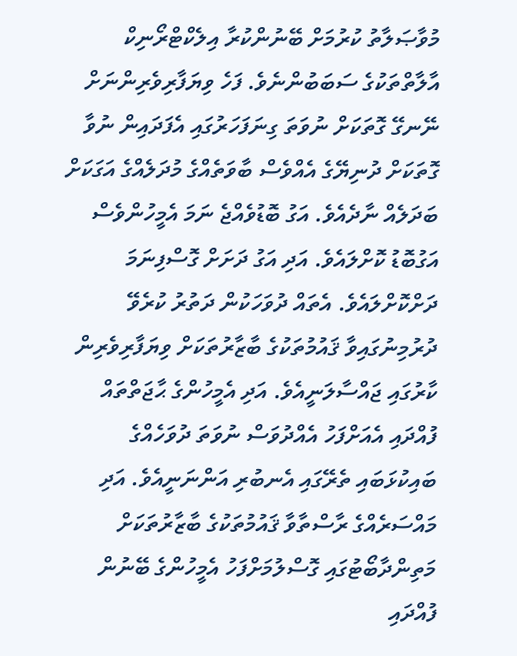މުވާޞަލާތު ކުރުމަށް ބޭނުންކުރާ އިލެކްޓްރޯނިކް އާލާތްތަކުގެ ސަބަބުންނެވެ. ފަހެ ވިޔަފާރިވެރިންނަށް ނޭނގޭ ގޮތަކަށް ނުވަތަ ގިނަފަހަރުގައި އެފަދައިން ނުވާ ގޮތަކަށް ދުނިޔޭގެ އެއްވެސް ބާވަތެއްގެ މުދަލެއްގެ އަގަކަށް ބަދަލެއް ނާދެއެވެ. އަގު ބޮޑުވެއްޖެ ނަމަ އެމީހުންވެސް އަގުބޮޑު ކޮށްލައެވެ. އަދި އަގު ދަށަށް ގޮސްފިނަމަ ދަށްކޮށްލައެވެ. އެތައް ދުވަހަކުން ދަތުރު ކުރެވޭ ދުރުމިނުގައިވާ ޤައުމުތަކުގެ ބާޒާރުތަކަށް ވިޔަފާރިވެރިން ކާރުގައި ޖައްސާލަނީއެވެ. އަދި އެމީހުންގެ ޙާޖަތްތައް ފުއްދައި އެއަށްފަހު އެއްދުވަސް ނުވަތަ ދުވަހެއްގެ ބައިކުޅަބައި ތެރޭގައި އެނބުރި އަންނަނީއެވެ. އަދި މައްސަރެއްގެ ރާސްތާވާ ޤައުމުތަކުގެ ބާޒާރުތަކަށް މަތިންދާބޯޓުގައި ގޮސްލުމަށްފަހު އެމީހުންގެ ބޭނުން ފުއްދައި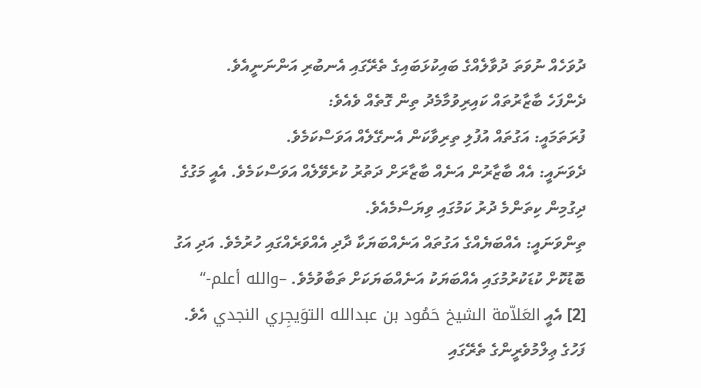ދުވަހެއް ނުވަތަ ދުވާލެއްގެ ބައިކުޅަބައިގެ ތެރޭގައި އެނބުރި އަންނަނީއެވެ.
ދެންފަހެ ބާޒާރުތައް ކައިރިވުމާމެދު ތިން ގޮތެއް ވެއެވެ:
ފުރަތަމައީ: އަގުތައް އުފުލި ތިރިވާކަން އެނގޭލެއް އަވަސްކަމެވެ.
ދެވަނައީ: އެއް ބާޒާރުން އަނެއް ބާޒާރަށް ދަތުރު ކުރެވޭލެއް އަވަސްކަމެވެ. އެއީ މަގުގެ ދިގުމިން ކިތަންމެ ދުރު ކަމުގައި ވިޔަސްމެއެވެ.
ތިންވަނައީ: އެއްބަޔެއްގެ އަގުތައް އަނެއްބަޔަކާ ދާދި އެއްވަރެއްގައި ހުރުމެވެ. އަދި އަގު ބޮޑުކޮށް ކުޑަކުރުމުގައި އެއްބަޔަކު އަނެއްބަޔަކަށް ތަބާވުމެވެ. –والله أعلم-“
[2] އެއީ العَلاّمة الشيخ حَمُود بن عبدالله التوَيجِري النجدي އެވެ. ފަހުގެ ޢިލްމުވެރީންގެ ތެރޭގައި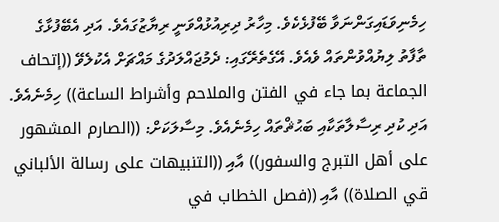ހިމެނިވަޑައިގަންނަވާ ބޭފުޅެކެވެ. މިހާރު ދިރިއުޅުއްވަނީ ރިޔާޒުގައެވެ. އަދި އެބޭފުޅާގެ ތާފާތު ލިޔުއްވުންތައް ވެއެވެ. އޭގެތެރޭގައި: ދެމުޖައްލަދުގެ މައްޗަށް އެކުލެވޭ ((إتحاف الجماعة بما جاء في الفتن والملاحم وأشراط الساعة)) ހިމެނެއެވެ. އަދި ކުދި ރިސާލާތަކާއި ބަޙުޘްތައް ހިމެނެއެވެ. މިސާލަކަށް: ((الصارم المشهور على أهل التبرج والسفور)) އާއި ((التنبيهات على رسالة الألباني قي الصلاة)) އާއި ((فصل الخطاب في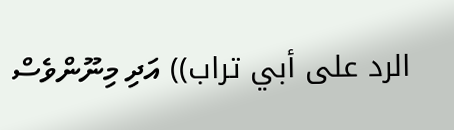الرد على أبي تراب)) އަދި މިނޫންވެސް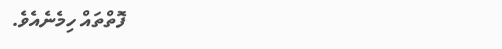ފޮތްތައް ހިމެނެއެވެ.